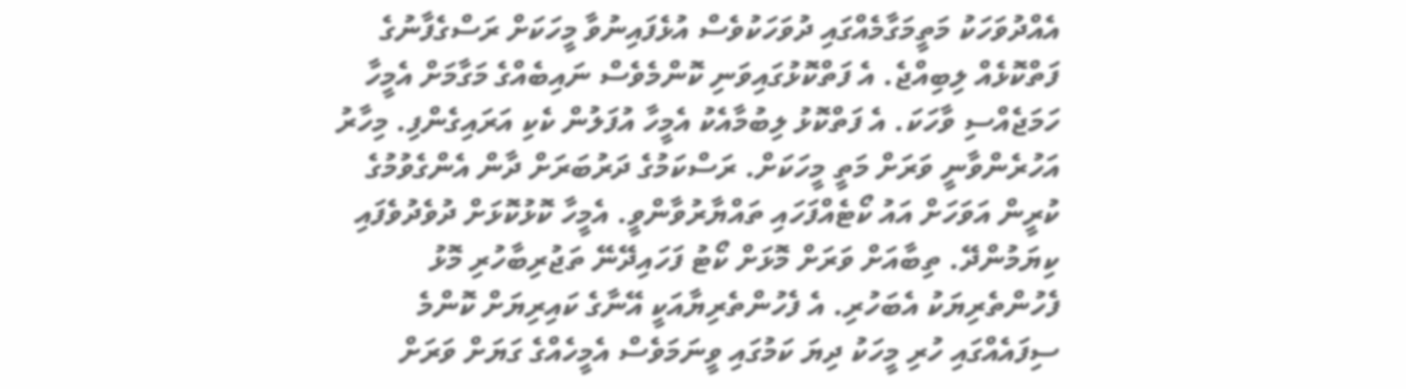އެއްދުވަހަކު މަތީމަގާމެއްގައި ދުވަހަކުވެސް އުޅެފައިނުވާ މީހަކަށް ރަސްގެފާނުގެ ފަތްކޮޅެއް ލިބިއްޖެ. އެ ފަތްކޮޅުގައިވަނި ކޮންމެވެސް ނައިބެއްގެ މަގާމަށް އެމީހާ ހަމަޖެއްސި ވާހަކަ. އެ ފަތްކޮޅު ލިބުމާއެކު އެމީހާ އުފަލުން ކެކި އަރައިގެންފި. މިހާރު އަހުރެންވާނީ ވަރަށް މަތީ މީހަކަށް. ރަސްކަމުގެ ދަރުބަރަށް ދާން އެންގެވުމުގެ ކުރީން އަވަހަށް އައު ކޯޓެއްފަހައި ތައްޔާރުވާންވީ. އެމީހާ ކޮޅުކޮޅަށް ދުވެދުވެފައި ކިޔަމުންދޭ. ތިބާއަށް ވަރަށް މޮޅަށް ކޯޓު ފަހައިދޭނޭ ތަޖުރިބާހުރި މޮޅު ފެހުންތެރިޔަކު އެބަހުރި. އެ ފެހުންތެރިޔާއަކީ އޭނާގެ ކައިރިޔަށް ކޮންމެ ސިފައެއްގައި ހުރި މީހަކު ދިޔަ ކަމުގައި ވީނަމަވެސް އެމީހެއްގެ ގަޔަށް ވަރަށް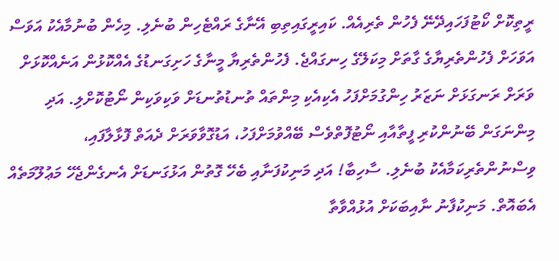ރީތިކޮށް ކޯޓުފަހައިދޭނޭ ފެހުން ތެރިއެއް. ކައިރީގައިތިބި އޭނާގެ ރައްޓެހިން ބުނެލި. މިހެން ބުނުމާއެކު އަވަސް އަވަހަށް ފެހުންތެރިޔާގެ ގާތަށް މިކަލޭގެ ހިނގައްޖެ. ފެހުންތެރިޔާ މީނާގެ ހަށިގަނޑުގެ އެއްކޮޅުން އަނެއްކޮޅަށް ވަރަށް ރަނގަޅަށް ނަޒަރު ހިންގުމަށްފަހު އެކިއެކި މިންތައް ތުނޑުތުނޑަށް ވަކިވަކިން ނޯޓުކޮށްލި. އަދި މިންނަގަން ބޭނުންކުރި ފީތާއާއި ނޯޓުފޮތްވެސް ބޭއްވުމަށްފަހު، އަޑުގޮވާވަރަށް ދެއަތް ފޮޅާލާފައި، ވިސްނުންތެރިކަމާއެކު ބުނެލި. ސާހިބާ! އަދި މަނިކުފަނާއި ބެހޭ ގޮތުން އަޅުގަނޑަށް އެނގެންޖެހޭ މަޢުލޫމަތެއް އެބައޮތް. މަނިކުފާނު ނާއިބަކަށް އުޅުއްވާތާ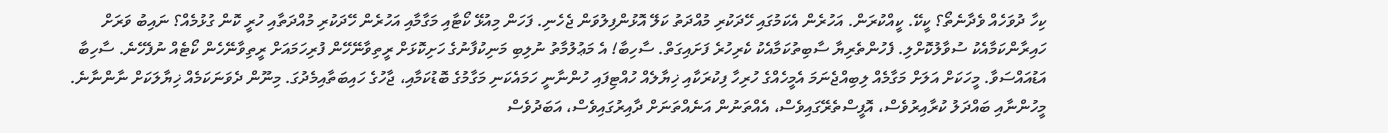ކިހާ ދުވަހެއް ވެދާނެތޯ؟ ކީކޭ. ކީއްކުރަން. އަހުރެން އެކަމުގައި ހޭދަކުރި މުއްދަތު ކަލޭ އޮޅުންފިލުވަން ޖެހެނި. ފަހަން މިއުޅޭ ކޯޓާއި މަގާމާއި އަހުރެން ހޭދަކުރި މުއްދަތާއި ހުރީ ކޮން ގުޅުމެއް؟ ނައިބު ވަރަށް ހައިރާންކަމާއެކު ސުވާލުކޮށްލި. ފެހުންތެރިޔާ ސާބިތުކަމާއެކު ކެރިހުރެ ފަށައިގަތް. ސާހިބާ! އެ މަޢުލުމާތު ނުލިބި މަނިކުފާނުގެ ހަށިކޮޅަށް ރީތިވާނޭހޭން ފުރިހަމައަށް ރީތިވާނޭހެން ކޯޓެއް ނުފެހޭނެ. ސާހިބާ އަޑުއައްސަވާ. މީހަކަށް އަލަށް މަގާމެއް ލިބިއްޖެނަމަ އެމީހެއްގެ ހުރިހާ ފިކުރަކާއި ޚިޔާލެއް ހުއްޓިފައި ހުންނާނީ ހަމައެކަނި މަގާމުގެ ބޮޑުކަމާއި، ޖާހުގެ ހައިބަތާއިމެދުގަ. މިނޫން ދެވަނަކަމެއް ޚިޔާލަކަށް ނާންނާނެ. މީހުންނާއި ބައްދަލު ކުރާއިރުވެސް، އޮފީސްތެރޭގައިވެސް، އެއްތަނުން އަނެއްތަނަށް ދާއިރުގައިވެސް، އަބަދުވެސް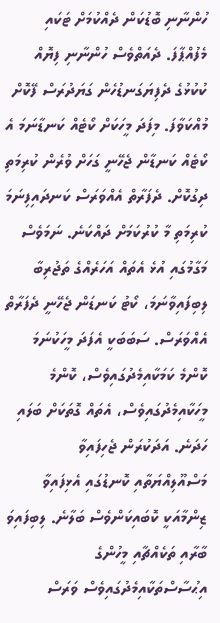ހުންނާނި ބޮޑުކަން ދެއްކުމަށް ޓަކައި މެފުއްޕާފަ. ދެއަތްވެސް ހުންނާނި ފިޔޮއް ކުކުޅުގެ ދެފިޔަގަނޑުހެން ގަޔަދުރަސް ފޭކޮށް މުއްކަވާފަ. މިފަދަ މީހަކަށް ކޯޓެއް ކަނޑާނަމަ އެ ކޯޓެއް ކަނޑާން ޖެހޭނީ ގަހަށް ވުރެން ކުރިމަތި ދިގުކޮށް. ދެފަރާތް އެއްވަރަސް ކަނދައިފިނަމަ ކުރިމަތި މާ ކުރުކަމަށް ދައްކަނެ. ނަމަވެސް މަގާމުގައި އުޅެ އެތައް އަހަރެއްގެ ތަޖުރިބާ ލިބިފައިވާނަމަ، ކޯޓު ކަނޑަން ޖެހޭނީ ދެފަރާތް އެއްވަރަސް. ސަބަބަކީ އެފަދަ މީހަކުނަމަ ކޮންމެ ކަމަކާއިމެދުގައިވެސް، ކޮންމެ މީހަކާއިމެދުގައިވެސް، އެތައް ގޮތަކަށް ބަލައި ހަދަނެ. އަދަކުރަން ޖެހިފައިވާ މަސްއޫލިއްޔަތާއި ކޮނޑުގައި އެޅިފައިވާ ޒިންމާއަކީ ކޮބައިކަންވެސް ބަލާނެ. ލިބިފައިވަ ބާރާއި ތަކެއްޗާއި މީހުންގެ އިޙުސާސްތަކާއިމެދުގައިވެސް ވަރަސް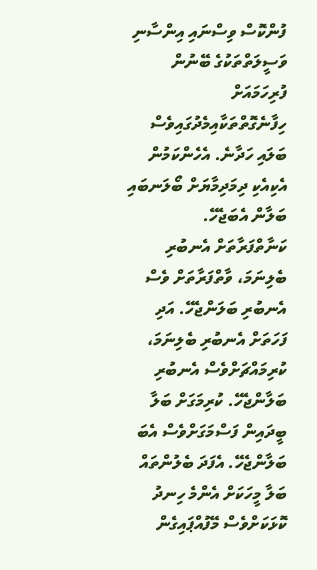ފުންކޮސް ވިސްނައި އިންސާނި ވަސީލަތްތަކުގެ ބޭނުން ފުރިހަމައަށް ހިފާނެގޮތްތަކާއިމެދުގައިވެސް ބަލައި ހަދާނެ. އެހެންކަމުން އެކިއެކި ދިމަދިމާޔަށް ބޯލަނބައި ބަލާން އެބަޖެހޭ. ކަނާތްފަރާތަށް އެނބުރި ބެލިނަމަ، ވާތްފަރާތަށް ވެސް އެނބުރި ބަލަންޖެހޭ. އަދި ފަހަތަށް އެނބުރި ބެލިނަމަ، ކުރިމައްޗަށްވެސް އެނބުރި ބަލާންޖެހޭ. ކުރިމަގަށް ބަލާ ބީދައިން ފަސްމަގަށްވެސް އެބަ ބަލާންޖެހޭ. އެފަދަ ބެލުންތައް ބަލާ މީހަކަށް އެންމެ ހިނދު ކޮޅަކަށްވެސް މޭފުއްޕައިގެން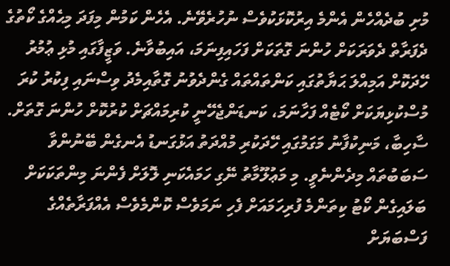މުށި ބުދެއްހެން އެންމެ އިރުކޮޅަކުވެސް ނުހުރެވޭނެ. އެހެން ކަމުން މިފަދަ މިޙެއްގެ ކޯތުގެ ދެފަރާތް ދެވަރަކަށް ހުންނަ ގޮތަކަށް ފަހައިފިނަމަ، އައިބުވާނެ. ވަޒީފާގައި މުޅި ޢުމުރު ހޭދަކޮށް އަމިއްލަ ޙަޔާތުގައި ކަންތައްތައް ގެންދެވުނު ގޮތާއިމެދު ވިސްނައި ފިކުރު ކުރަ މުސްކުޅިޔަކަށް ކޯޓެއް ފަހާނަމަ، ކަނޑަންޖެހޭނީ ކުރިމައްޗަށް ކުރުކޮށް ހުންނަ ގޮތަށް. ސާހިބާ، މަނިކުފާނު މަގަމުގައި ހޭދަކުރި މުއްދަތު އަޅުގަނޑު އެނގެން ބޭނުންވާ ސަބަބުތައް މިދެންނެވީ. މި މަޢުލޫމާތު ނޭގި ހަމައެކަނި ލޮލަށް ފެންނަ މިންތަކަކަށް ބަލައިގެން ކޯޓު ކިތަންމެ ފުރިހަމައަށް ފެހި ނަމަވެސް ކޮންމެވެސް އެއްފަރާތެއްގެ ފަސްބަޔަށް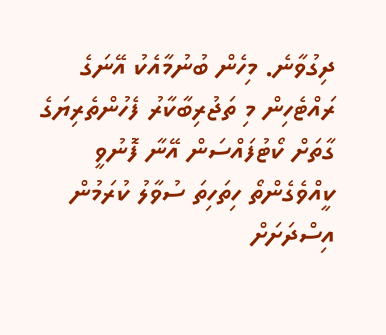ދިގުވާނެ. މިހެން ބުނުމާއެކު އޭނަގެ ރައްޓެހިން މި ތަޖުރިބާކާރު ފެހުންތެރިޔަގެ ގާތަށް ކޯޓުފައްސަން އޭނާ ފޮނުވީ ކީއްވެގެންތޯ ހިތަހިތަ ސުވާލު ކުރަމުން އިސްދަށަށް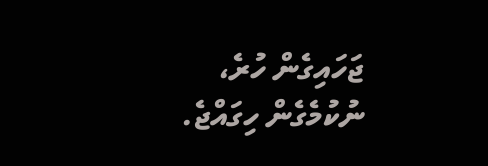ޖަހައިގެން ހުރެ، ނުކުމެގެން ހިގައްޖެ.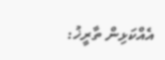އެއްކަޅިން ތާރީޚު: